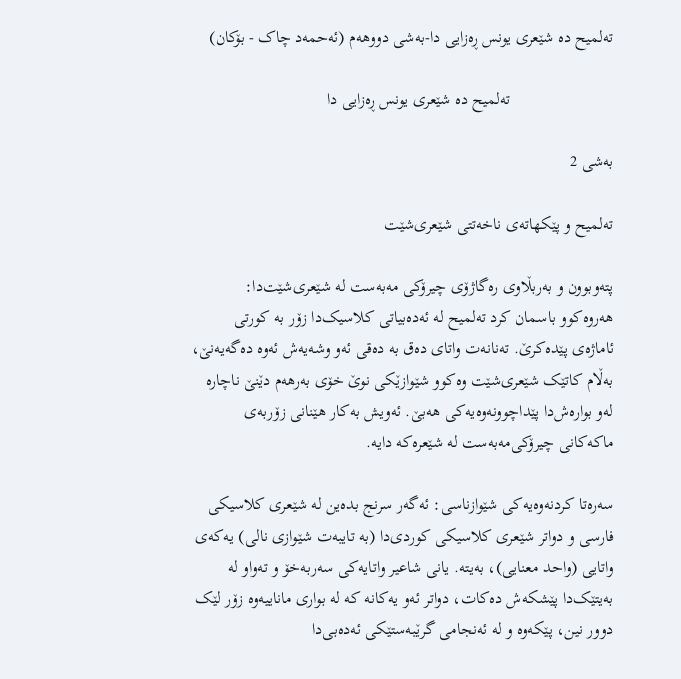ته‌لمیح ده‌ شێعری یونس ڕه‌زایی دا-به‌شی دووهه‌م (ئه‌حمه‌د چاک - بۆکان)

                        ته‌لمیح ده‌ شێعری یونس ڕه‌زایی دا

به‌شی 2

ته‌لمیح و پێکهاته‌ی ناخه‌تتی شێعری‌شێت

پته‌وبوون و به‌ربڵاوی ره‌گاژۆی چیرۆکی مه‌به‌ست له شێعری‌شێت‌دا: هه‌روه‌کوو باسمان کرد ته‌لمیح له ئه‌ده‌بیاتی کلاسیک‌دا زۆر به کورتی ئاماژه‌ی پێده‌کرێ. ته‌نانه‌ت واتای ده‌ق به ده‌قی ئه‌و وشه‌یه‌ش ئه‌وه ده‌گه‌یه‌نێ، به‌ڵام کاتێک شێعری‌شێت وه‌کوو شێوازێکی نوێ خۆی به‌رهه‌م دێنێ ناچاره له‌و بواره‌ش‌دا پێداچوونه‌وه‌یه‌کی هه‌بێ. ئه‌ویش به‌کار هێنانی زۆربه‌ی ماکه‌کانی چیرۆکی‌مه‌به‌ست له شێعره‌که دایه.

سه‌ره‌تا کردنه‌وه‌یه‌کی شێوازناسی: ئه‌گه‌ر سرنج بده‌ین له شێعری کلاسیکی فارسی و دواتر شێعری کلاسیکی کوردی‌دا (به تایبه‌ت شێوازی نالی) یه‌که‌ی واتایی (واحد معنایی)، به‌یته. یانی شاعیر واتایه‌کی سه‌ربه‌خۆ و ته‌واو له به‌یتێک‌دا پێشکه‌ش ده‌کات، دواتر ئه‌و یه‌کانه که له بواری ماناییه‌وه زۆر لێک دوور نین، پێکه‌وه و له ئه‌نجامی گرێبه‌ستێکی ئه‌ده‌بی‌دا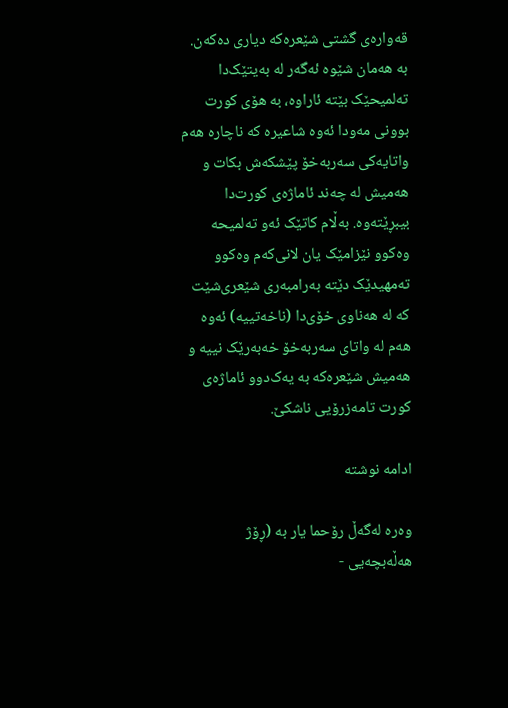قه‌واره‌ی گشتی شێعره‌که دیاری ده‌که‌ن. به هه‌مان شێوه ئه‌گه‌ر له به‌یتێک‌دا ته‌لمیحێک بێته ئاراوه، به هۆی کورت بوونی مه‌ودا ئه‌وه شاعیره که ناچاره هه‌م واتایه‌کی سه‌ربه‌خۆ پێشکه‌ش بکات و هه‌میش له چه‌ند ئاماژه‌ی کورت‌دا بیبڕێته‌وه. به‌ڵام کاتێک ئه‌و ته‌لمیحه وه‌کوو نێزامێک یان لانی‌که‌م وه‌کوو ته‌مهیدێک دێته به‌رامبه‌ری شێعری‌شێت که له هه‌ناوی خۆی‌دا (ناخه‌تییه) ئه‌وه هه‌م له واتای سه‌ربه‌خۆ خه‌به‌رێک نییه و هه‌میش شێعره‌که به یه‌ک‌دوو ئاماژه‌ی کورت تامه‌زرۆیی ناشکێ.

ادامه نوشته

وه‌ره‌ له‌گه‌ڵ رۆحما یار به (ڕۆژ هه‌ڵه‌بچه‌یی -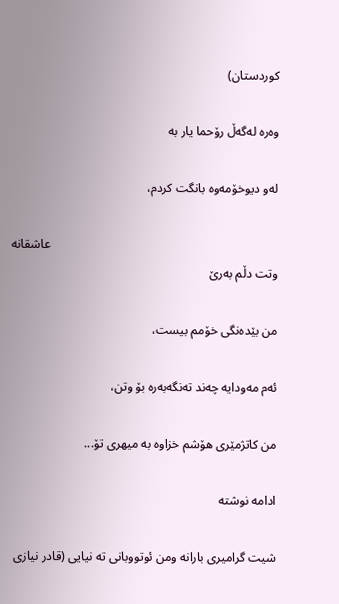کوردستان)

وه‌ره‌ له‌گه‌ڵ رۆحما یار به

له‌و دیوخۆمه‌وه‌ بانگت كردم،

                                                                         عاشقانه‌ وتت دڵم به‌رێ

من بێده‌نگی‌ خۆمم بیست،

ئه‌م مه‌ودایه‌ چه‌ند ته‌نگه‌به‌ره‌ بۆ وتن،

من كاتژمێری‌ هۆشم خزاوه‌ به‌ میهری‌ تۆ...

ادامه نوشته

شیت گرامیری بارانه ومن ئوتووبانی ته نیایی (قادر نیازی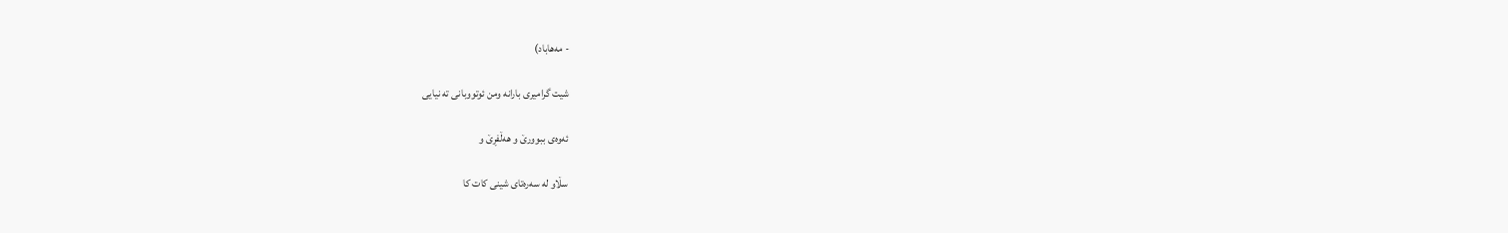- مه‌هاباد)

شیت گرامیری بارانه ومن ئوتووبانی ته نیایی

ئەوەی ببوورێ و هەڵفڕێ و

سڵا‌و لە سەرەتای شینی كات كا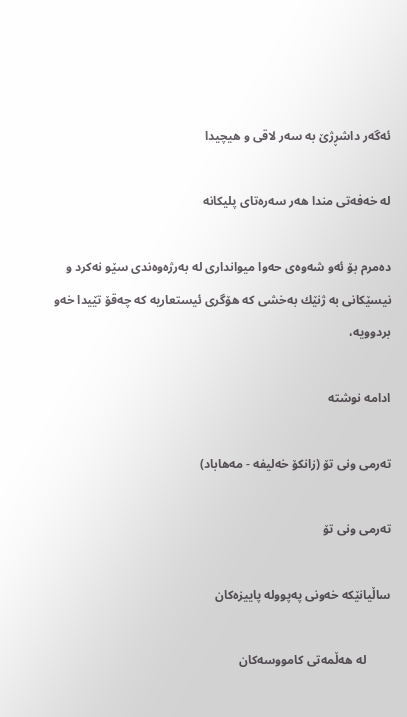ئەگەر داشڕژێ بە سەر لاقی و هیچیدا

لە خەفەتی مندا هەر سەرەتای پلیكانە

دەمرم بۆ ئەو شەوەی حەوا میوانداری لە بەرژەوەندی سێو نەكرد و نیسێكانی بە ژنێك بەخشی كە هۆگری ئیستعاریە كە چەقۆ تێیدا خەو بردوویە،

ادامه نوشته

ته‌رمی ونی تۆ (زانکۆ خه‌لیفه‌ - مه‌هاباد)

ته‌رمی ونی تۆ

ساڵیانێکه خه‌ونی په‌پووله‌ پاییزه‌کان

        له هه‌ڵمه‌تی کامووسه‌کان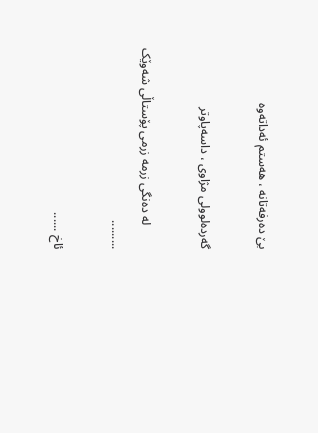بێ ده‌رفه‌تانه ، هه‌ستم ئه‌داته‌وه

گه‌رده‌لوولی مژاوی ، داسه‌پاوتر

        له ده‌نگی زرمه زرمی پۆستاڵی شه‌وێک .........

ئاخ ......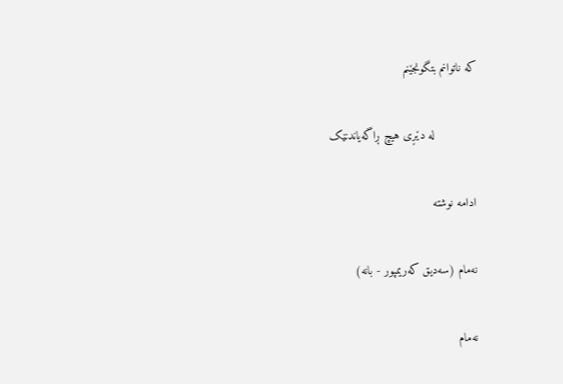که ناتوانم بتگونجێنم

            له دێڕی هیچ ڕاگه‌یاندنێک

ادامه نوشته

نەمام (سه‌دیق که‌ریمپور - بانه)

نەمام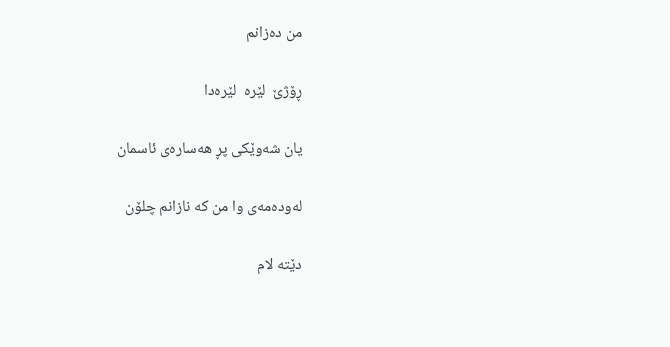من دەزانم

ڕۆژێ  لێرە  لێرەدا

یان شەوێكی پڕ هەسارەی ئاسمان

لەودەمەی وا من كە نازانم چلۆن

دێتە لام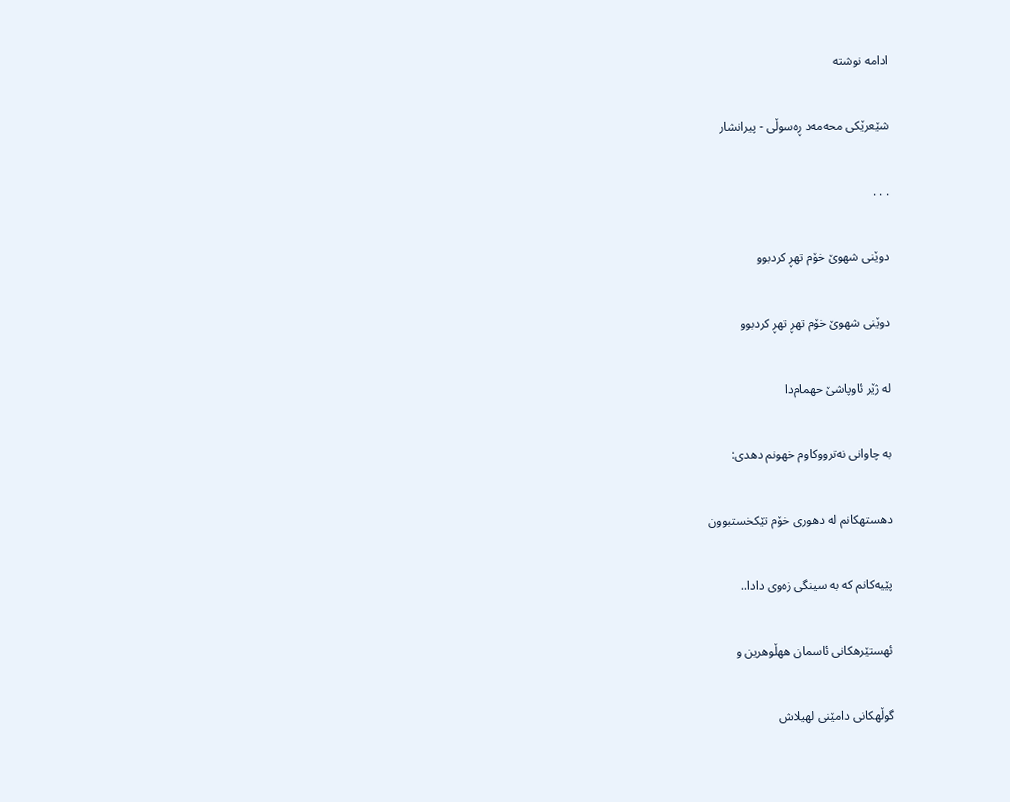ادامه نوشته

شێعرێکی محه‌مه‌د ڕه‌سوڵی - پیرانشار

. . .

دوێنی شهوێ خۆم تهڕ کردبوو

دوێنی شهوێ خۆم تهڕ تهڕ کردبوو

له ژێر ئاوپاشێ حهمام‌دا

به چاوانی نه‌ترووکاوم خهونم دهدی:

دهستهکانم له دهوری خۆم تێکخستبوون

پێیه‌کانم که‌ به‌ سینگی زه‌وی دادا..

ئهستێرهکانی ئاسمان ههڵوهرین و

گوڵهکانی دامێنی لهیلاش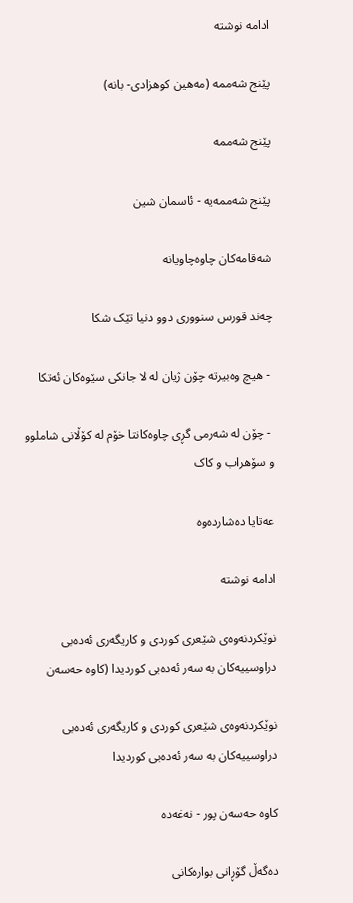ادامه نوشته

پێنج شه‌ممه (مه‌هین کوهزادی- بانه)

پێنج شه‌ممه

پێنج شه‌ممه‌یه‌ - ئاسمان شین

شه‌قامه‌کان چاوه‌چاویانه‌

چه‌ند قورس سنووری دوو دنیا تێک شکا

 - هیچ وه‌بیرته‌ چۆن ژیان له‌ لا جانکی سێوه‌کان ئه‌تکا

 - چۆن له‌ شه‌رمی گڕی چاوه‌کانتا خۆم له‌ کۆڵانی شاملوو و سۆهراب و کاک

عه‌تایا ده‌شارده‌وه‌

ادامه نوشته

نوێکردنه‌وه‌ی شێعری کوردی و کاریگه‌ری ئه‌ده‌بی دراوسییه‌کان به‌ سه‌ر ئه‌ده‌بی کوردیدا (کاوه‌ حه‌سه‌ن

نوێکردنه‌وه‌ی شێعری کوردی و کاریگه‌ری ئه‌ده‌بی دراوسییه‌کان به‌ سه‌ر ئه‌ده‌بی کوردیدا

کاوه‌ حه‌سه‌ن پور - نه‌غه‌ده‌

ده‌گه‌ڵ گۆڕانی بواره‌کانی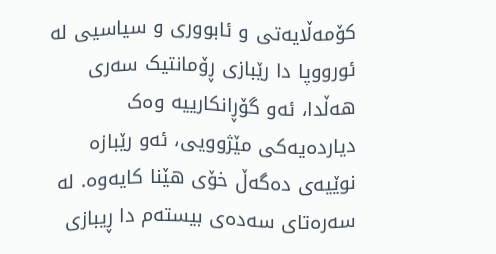کۆمه‌ڵایه‌تی و ئابووری و سیاسیی له‌ ئورووپا دا رێبازی ڕۆمانتیک سه‌ری هه‌ڵدا، ئه‌و گۆڕانکارییه‌ وه‌ک دیارده‌یه‌کی مێژوویی، ئه‌و رێبازه‌ نوێیه‌ی ده‌گه‌ڵ خۆی هێنا کایه‌وه‌. له‌ سه‌ره‌تای سه‌ده‌ی بیسته‌م دا ڕیبازی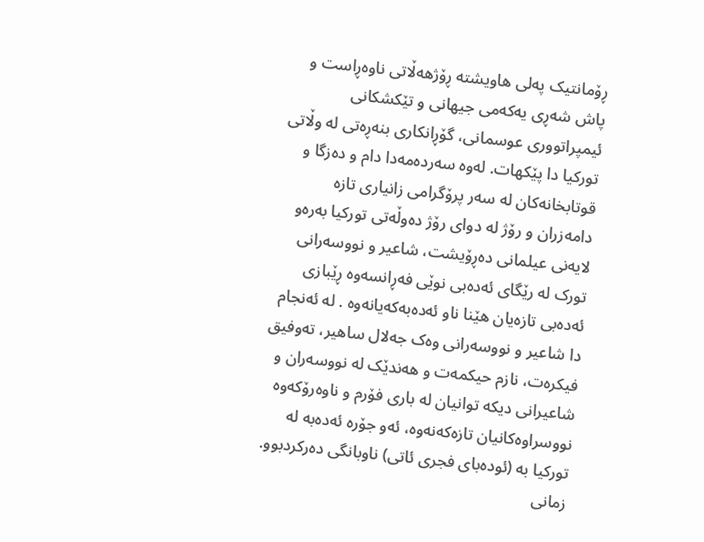ڕۆمانتیک په‌لی هاویشته‌ ڕۆژهه‌ڵاتی ناوه‌ڕاست و پاش شه‌ڕی یه‌که‌می جیهانی و تێکشکانی ئیمپراتووری عوسمانی، گۆڕانکاری بنه‌ڕه‌تی له‌ وڵاتی تورکیا دا پێکهات. له‌وه‌ سه‌رده‌مه‌دا دام و ده‌زگا و قوتابخانه‌کان له‌ سه‌ر پرۆگرامی زانیاری تازه‌ دامه‌زران و رۆژ له‌ دوای رۆژ ده‌وڵه‌تی تورکیا به‌ره‌و لایه‌نی عیلمانی ده‌ڕۆیشت، شاعیر و نووسه‌رانی تورک له‌ رێگای ئه‌ده‌بی نوێی فه‌ڕانسه‌وه‌ ڕێبازی ئه‌ده‌بی تازه‌یان هێنا ناو ئه‌ده‌به‌که‌یانه‌وه‌ . له‌ ئه‌نجام دا شاعیر و نووسه‌رانی وه‌ک جه‌لال ساهیر، ته‌وفیق فیکره‌ت، نازم حیکمه‌ت و هه‌ندێک له‌ نووسه‌ران و شاعیرانی دیکه‌ توانیان له‌ باری فۆرم و ناوه‌رۆکه‌وه‌ نووسراوه‌کانیان تازه‌که‌نه‌وه‌، ئه‌و جۆره‌ ئه‌ده‌به‌ له‌ تورکیا به‌ (ئوده‌بای فجری ئاتی) ناوبانگی ده‌رکردبوو. زمانی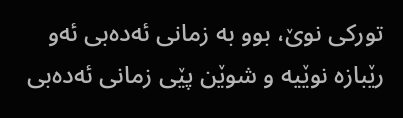تورکی نوێ، بوو به‌ زمانی ئه‌ده‌بی ئه‌و رێبازه‌ نوێیه‌ و شوێن پێی زمانی ئه‌ده‌بی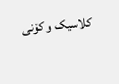کلاسیک و کۆنی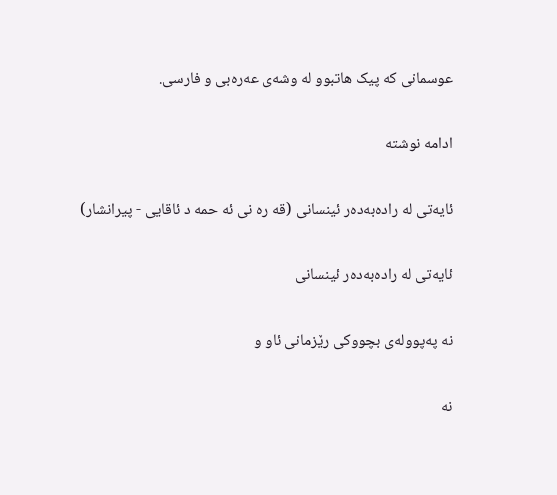عوسمانی که‌ پیک هاتبوو له‌ وشه‌ی عه‌ره‌بی و فارسی.

ادامه نوشته

ئایه‌تی له‌ راده‌به‌ده‌ر ئینسانی (قه ره نی ئه حمه د ئاقایی - پیرانشار)

ئایه‌تی له‌ راده‌به‌ده‌ر ئینسانی

نه‌ په‌پووله‌ی بچووكی رێزمانی ئاو و

نه‌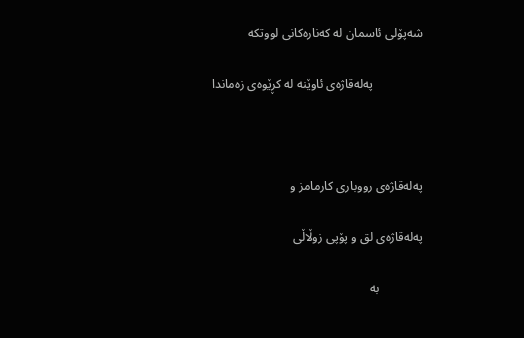شه‌پۆلی ئاسمان له‌ كه‌ناره‌كانی لووتكه‌

                په‌له‌قاژه‌ی ئاوێنه‌ له‌ كڕێوه‌ی زه‌ماندا



په‌له‌قاژه‌ی رووباری كارمامز و

په‌له‌قاژه‌ی لق و پۆپی زوڵاڵی

              به‌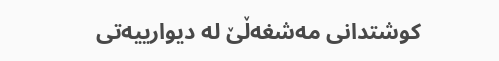كوشتدانی مه‌شغه‌ڵێ له‌ دیوارییه‌تی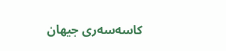كاسه‌سه‌ری جیهان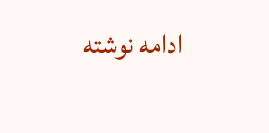ادامه نوشته